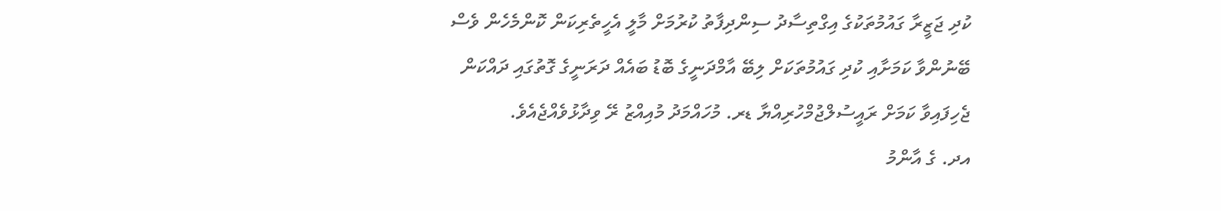ކުދި ޖަޒީރާ ގައުމުތަކުގެ އިގްތިސާދު ސިންދިފާތު ކުރުމަށް މާލީ އެހީތެރިކަން ކޮންމެހެން ވެސް ބޭނުންވާ ކަމަށާއި ކުދި ގައުމުތަކަށް ލިބޭ އާމްދަނީގެ ބޮޑު ބައެއް ދަރަނީގެ ގޮތުގައި ދައްކަން ޖެހިފައިވާ ކަމަށް ރައީސުލްޖުމްހުރިއްޔާ ޑރ. މުހައްމަދު މުއިއްޒު ރޭ ވިދާޅުވެއްޖެއެވެ.
އދ. ގެ އާންމު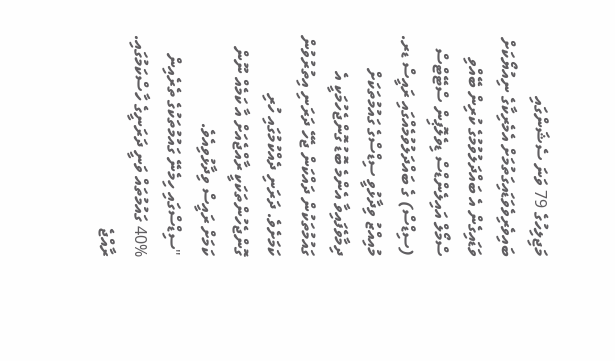މަޖިލިހުގެ 79 ވަނަ ސެޝަންގައި ބައިވެރިވެވަޑައިގަތުމަށް އެމެރިކާގެ ނިއުޔޯކަށް ވަޑައިގެން އެ ބައްދަލުވުމުގެ ކުރިން ބޭއްވި ސްމޯލް އައިލެންޑްސް ޑިވެލޮޕިން ސްޓޭޓްސް (ސިޑްސް) ގެ ބައްދަލުވުމެއްގައި ރައީސް ޑރ. މުއިއްޒު ވިދާޅުވީ ސިޑްސްގެ ގައުމުތަކަށް ދިމާވެފައިވާ އެންމެ ބޮޑު ގޮންޖެހުމަކީ އެ ގައުމުތަކުން ދައްކަން ޖެހޭ ދަރަނި އިތުރުވުން ކަމަށެވެ. ދަރަނި ދެއްކުމުގައި ހުރި ގޮންޖެހުންތަކަކީ ރާއްޖެއަށް އާ ކަމެއް ނޫން ކަމަށް ރައީސް ވިދާޅުވިއެވެ.
"ސިޑްސްގައި ހިމެނޭ ގައުމުތަކުގެ ތެރެއިން %40 ގައުމުތައް ވަނީ ދަރަނީގެ ހާސްކަމުގައި. ރާއްޖެ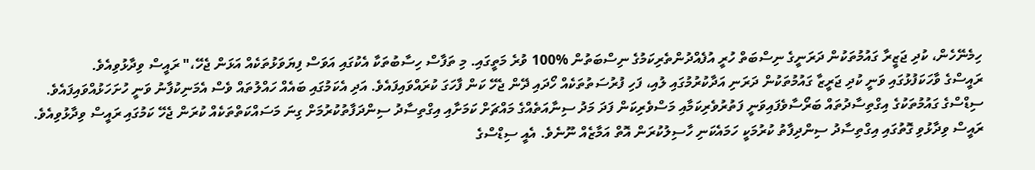ހިމެނޭހެން، ކުދި ޖަޒީރާ ގައުމުތަކުން ދަރަނީގެ ނިސްބަތް ހުރީ އުފެއްދުންތެރިކަމުގެ ނިސްބަތުން %100 ވުރެ މަތީގައި. މި ތަފާސް ހިސާބުތަކާ އެކުގައި އަވަސް ފިޔަވަޅުތަކެއް އަޅަން ޖެހޭ،" ރައީސް ވިދާޅުވިއެވެ.
ރައީސްގެ ވާހަކަފުޅުގައި ވަނީ ކުދި ޖަރީޒާ ގައުމުތަކުން ދަރަނި އަދާކުރުމުގައި ލުއި، ފަހި ފުރުސަތުތަކެއް ހޯދައި ދޭން ޖެހޭ ކަން ފާހަގަ ކުރައްވައިފައެވެ. އަދި އެކަމުގައި ބައެއް ހައްލުތައް ވެސް އެމަނިކުފާނު ވަނީ ހުށަހަޅުއްވައިފައެވެ.
ސިޑްސްގެ ގައުމުތަކުގެ އިގްތިސާދުތައް ބަރޯސާވެފައިވަނީ ފަތުރުވެރިކަމާއި މަސްވެރިކަން ފަދަ މަދު ސިނާއަތެއްގެ މައްޗަށް ކަމަށާއި އިގްތިސާދު ސިންދަފާތުކުރުމަށް ގިނަ މަސައްކަތްތަކެއް ކުރަން ޖެހޭ ކަމުގައި ރައީސް ވިދާޅުވިއެވެ. ރައީސް ވިދާޅުވި ގޮތުގައި އިގްތިސާދު ސިންދިފާތު ކުރުމަކީ ހަމައެކަނި ހާސިލުކުރަން އޮތް އަމާޒެއް ނޫނެވެ. އެއީ ސިޑްސްގެ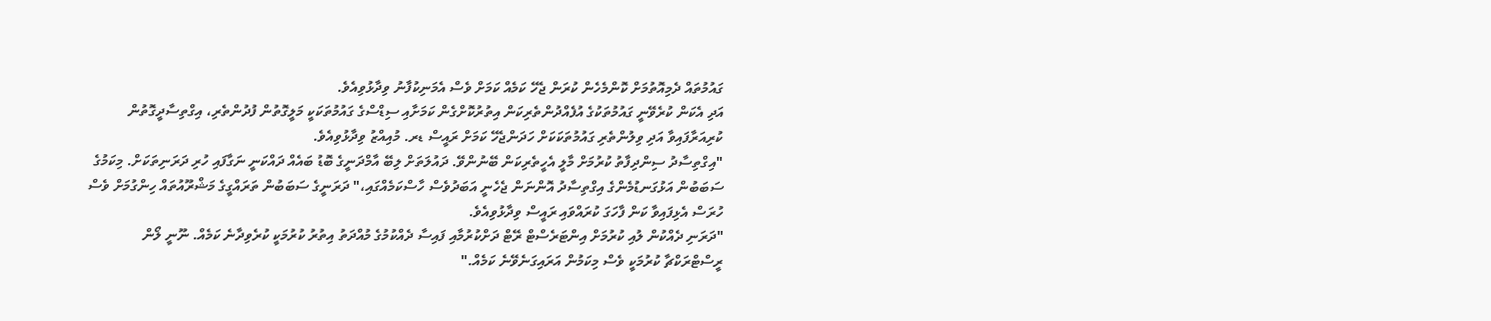ގައުމުތައް ދެމިއޮތުމަށް ކޮންމެހެން ކުރަން ޖެހޭ ކަމެއް ކަމަށް ވެސް އެމަނިކުފާނު ވިދާޅުވިއެވެ.
އަދި އެކަން ކުރެވޭނީ ގައުމުތަކުގެ އުފެއްދުންތެރިކަން އިތުރުކޮށްގެން ކަމަށާއި ސިޑްސްގެ ގައުމުތަކަކީ މަލީގޮތުން ފުދުންތެރި، އިގްތިސާދީގޮތުން ކުރިއަރާފައިވާ އަދި ވިލުންތެރި ގައުމުތަކަކަށް ހަދަންޖެހޭ ކަމަށް ރައީސް ޑރ. މުއިއްޒު ވިދާޅުވިއެވެ.
"އިގްތިސާދު ސިންދިފާތު ކުރުމަށް މާލީ އެހީތެރިކަން ބޭނުންވޭ. ދައުލަތަށް ލިބޭ އާމްދަނީގެ ބޮޑު ބައެއް ދައްކަނީ ނަގާފައި ހުރި ދަރަނިތަކަށް. މިކަމުގެ ސަބަބުން އަޅުގަނޑުމެންގެ އިގްތިސާދު އޮންނަން ޖެހެނީ އަބަދުވެސް ހާސްކަމެއްގައި،" ދަރަނީގެ ސަބަބުން ތަރައްގީގެ މަޝްރޫއުތައް ހިންގުމަށް ވެސް ހުރަސް އެޅިފައިވާ ކަން ފާހަގަ ކުރައްވައި ރައީސް ވިދާޅުވިއެވެ.
"ދަރަނި ދެއްކުން ލުއި ކުރުމަށް އިންޓަރެސްޓް ރޭޓް ދަށްކުރުމާއި ފައިސާ ދެއްކުމުގެ މުއްދަތު އިތުރު ކުރުމަކީ ކުރެވިދާނެ ކަމެއް. ނޫނީ ލޯން ރީސްޓްރަކްޗާ ކުރުމަކީ ވެސް މިކަމުން އަރައިގަނެވޭނެ ކަމެއް."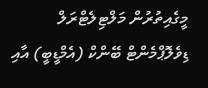މީގެއިތުރުން މަލްޓިލެޓްރަލް ޑިވެލޮޕްމެންޓް ބޭންކް (އެމްޑީބީ) އާއި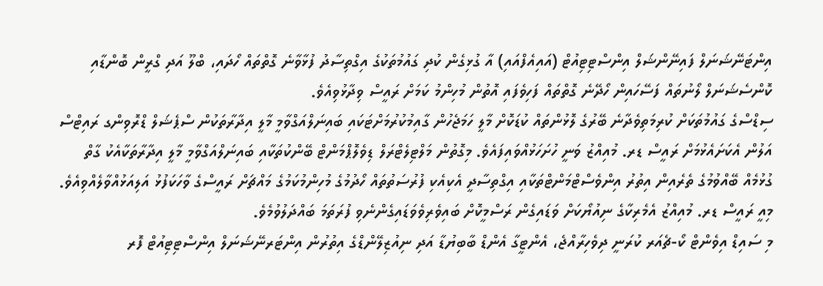އިންޓަނޭޝަނަލް ފައިނޭންޝަލް އިންސްޓިޓިއުޓް (އައިއެފްއައި) އާ ގުޅިގެން ކުދި ގައުމުތަކުގެ އިގްތިސާދު ފުޅާވާނެ ގޮތްތައް ހޯދައި، ބްލޫ އަދި ގްރީން ބޮންޑާއި ކޮންސެޝަނަލް ލޯނުތައް ފަސޭހައިން ހޯދޭނެ ގޮތްތައް ފަހިވެފައި އޮތުން މުހިންމު ކަމަށް ރައީސް ވިދާޅުވިއެވެ.
ސިޑްސްގެ ގައުމުތަކަށް ކުރިމަތިވެދާނެ ބޭރުގެ ލޮޅުންތައް ކުޑަކޮށް މާލީ ހަމަޖެހުން ގާއިމުކުރުމަށްޓަކައި ބައިނަލްއަގްވާމީ މާލީ އިދާރާތަކުން ސްޕެޝަލް ޑްރޮވިންގ ރައިޓްސް އަލުން އެކަށައެޅުމަށް ރައީސް ޑރ. މުއިއްޒު ވަނީ ހުށަހަޅުއްވައިފައެވެ. މިގޮތުން މަލްޓިލެޓްރަލް ޑިވެލޮޕްމަންޓް ބޭންކުތަކާއި ބައިނަލްއަގްވާމީ މާލީ އިދާރާތަކާއެކު ގާތް ގުޅުމެއް ބޭއްވުމުގެ ތެރެއިން އިތުރު އިންވެސްޓްމަންޓްތަކާއި އިގްތިސާދީ އެކިއެކި ފުރުސަތުތައް ހޯދުމުގެ މުހިންމުކަމުގެ މައްޗަށް ރައީސްގެ ވާހަކަފުޅު އަލިއަޅުއްވާލެއްވިއެވެ.
މިއީ ރައީސް ޑރ. މުއިއްޒު އެމެރިކާގެ ނިއުޔޯކަށް ވަޑައިގެން ރަސްމީކޮށް ބައިވެރިވެވަޑައިގެންނެވި ފުރަތަމަ ބައްދަލުވުމެވެ.
މި ސައިޑް އިވެންޓް ކޯ-ޗެއަރ ކުރަނީ ދިވެހިރާއްޖެ، އެންޓީގާ އެންޑް ބާބިޔުޑާ އަދި ނިއުޒިލޭންޑްގެ އިތުރުން އިންޓަރނޭޝަނަލް އިންސްޓިޓިއުޓް ފޮރ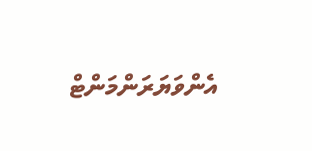އެންވަޔަރަންމަންޓް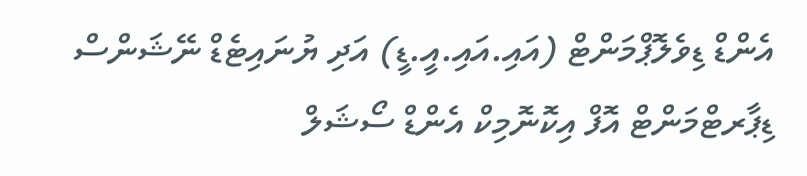އެންޑް ޑިވެލޮޕްމަންޓް (އައި.އައި.އީ.ޑީ) އަދި ޔުނައިޓެޑް ނޭޝަންސް ޑިޕާރޓްމަންޓް އޮފް އިކޮނޮމިކް އެންޑް ސޯޝަލް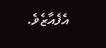އެފެއާޒެވެ.